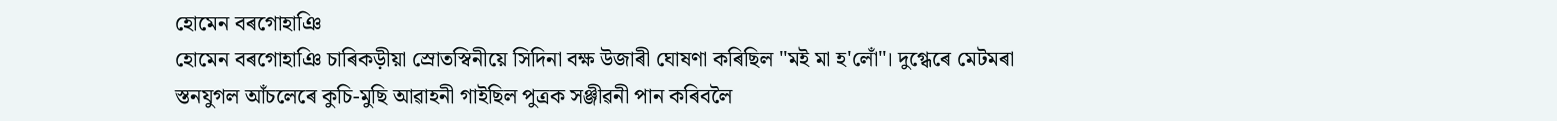হোমেন বৰগোহাঞি
হোমেন বৰগোহাঞি চাৰিকড়ীয়া স্ৰোতস্বিনীয়ে সিদিনা বক্ষ উজাৰী ঘোষণা কৰিছিল "মই মা হ'লোঁ"। দুগ্ধেৰে মেটমৰা স্তনযুগল আঁচলেৰে কুচি-মুছি আৱাহনী গাইছিল পুত্ৰক সঞ্জীৱনী পান কৰিবলৈ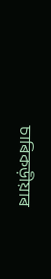চাৰিকড়ীয়াৰ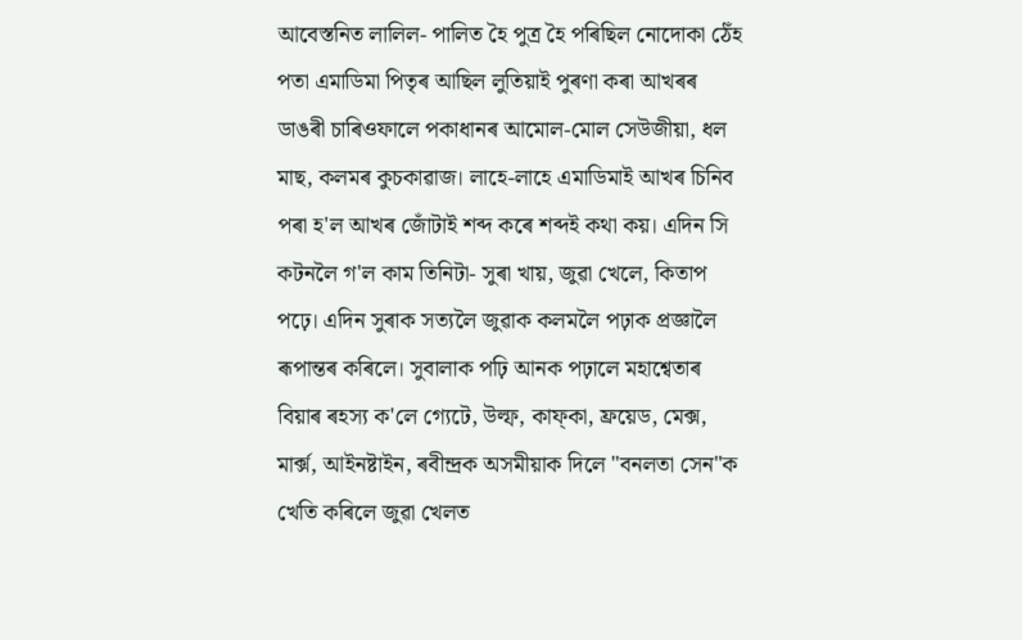আবেস্তনিত লালিল- পালিত হৈ পুত্ৰ হৈ পৰিছিল নোদোকা ঠেঁহ পতা এমাডিমা পিতৃৰ আছিল লুতিয়াই পুৰণা কৰা আখৰৰ ডাঙৰী চাৰিওফালে পকাধানৰ আমোল-মোল সেউজীয়া, ধল মাছ, কলমৰ কুচকাৱাজ। লাহে-লাহে এমাডিমাই আখৰ চিনিব পৰা হ'ল আখৰ জোঁটাই শব্দ কৰে শব্দই কথা কয়। এদিন সি কটনলৈ গ'ল কাম তিনিটা- সুৰা খায়, জুৱা খেলে, কিতাপ পঢ়ে। এদিন সুৰাক সত্যলৈ জুৱাক কলমলৈ পঢ়াক প্ৰজ্ঞালৈ ৰূপান্তৰ কৰিলে। সুবালাক পঢ়ি আনক পঢ়ালে মহাশ্বেতাৰ বিয়াৰ ৰহস্য ক'লে গ্যেটে, উল্ফ, কাফ্কা, ফ্ৰয়েড, মেক্স, মাৰ্ক্স, আইনষ্টাইন, ৰবীন্দ্ৰক অসমীয়াক দিলে "বনলতা সেন"ক খেতি কৰিলে জুৱা খেলত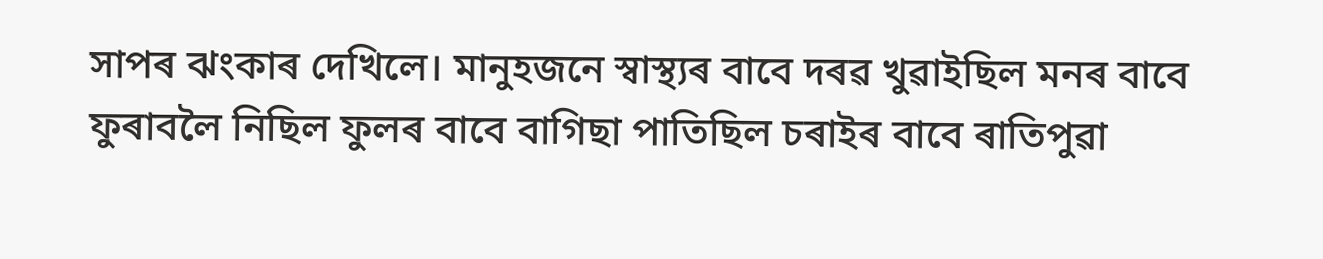সাপৰ ঝংকাৰ দেখিলে। মানুহজনে স্বাস্থ্যৰ বাবে দৰৱ খুৱাইছিল মনৰ বাবে ফুৰাবলৈ নিছিল ফুলৰ বাবে বাগিছা পাতিছিল চৰাইৰ বাবে ৰাতিপুৱা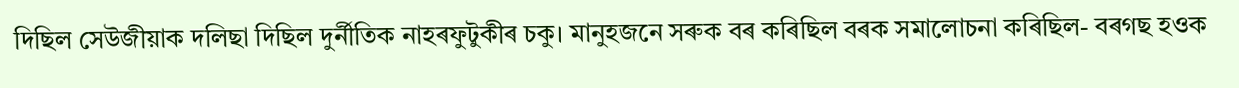দিছিল সেউজীয়াক দলিছা দিছিল দুৰ্নীতিক নাহৰফুটুকীৰ চকু। মানুহজনে সৰুক বৰ কৰিছিল বৰক সমালোচনা কৰিছিল- বৰগছ হওক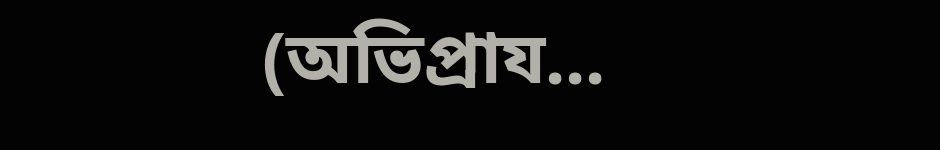(অভিপ্ৰায...